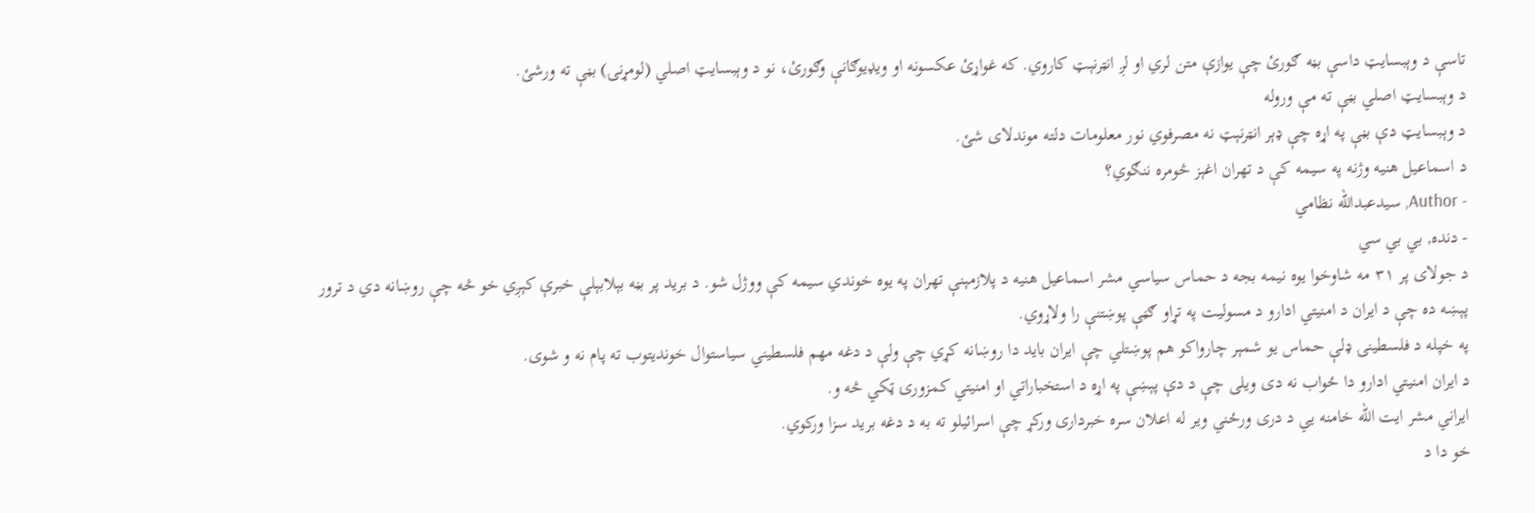تاسې د وېبسایټ داسې بڼه ګورئ چې یوازې متن لري او لږ انټرنېټ کاروي. که غواړئ عکسونه او ویډیوګانې وګورئ، نو د وېبسایټ اصلي (لومړنۍ) بڼې ته ورشئ.
د وېبسایټ اصلي بڼې ته مې وروله
د وېبسایټ دې بڼې په اړه چې ډېر انټرنېټ نه مصرفوي نور معلومات دلته موندلای شئ.
د اسماعيل هنيه وژنه په سیمه کې د تهران اغېز څومره ننګوي؟
- Author, سیدعبدالله نظامي
- دنده, بي بي سي
د جولای پر ۳۱ مه شاوخوا یوه نیمه بجه د حماس سیاسي مشر اسماعیل هنیه د پلازمېنې تهران په یوه خوندي سیمه کې ووژل شو. د برید پر بڼه بېلابېلې خبرې کېږي خو څه چې روښانه دي د ترور پېښه ده چې د ایران د امنیتي ادارو د مسولیت په تړاو ګڼې پوښتنې را ولاړوي.
په خپله د فلسطینۍ ډلې حماس یو شمېر چارواکو هم پوښتلي چې ایران باید دا روښانه کړي چې ولې د دغه مهم فلسطیني سیاستوال خوندیتوب ته پام نه و شوی.
د ایران امنیتي ادارو دا ځواب نه دی ویلی چې د دې پېښې په اړه د استخباراتي او امنیتي کمزورۍ ټکي څه و.
ایراني مشر ایت الله خامنه يي د دری ورځني ویر له اعلان سره خبرداری ورکړ چې اسرائیلو ته به د دغه برید سزا ورکوي.
خو دا د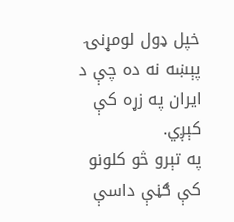خپل ډول لومړنۍ پېښه نه ده چې د ایران په زړه کې کېږي.
په تېرو څو کلونو کې ګڼې داسې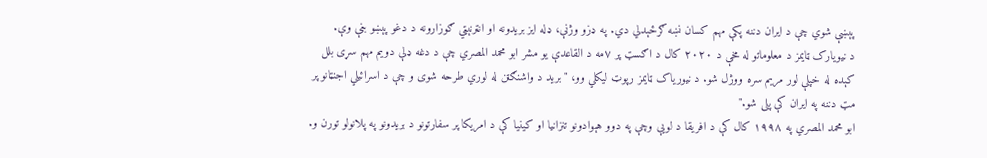پېښې شوي چې د ایران دننه پکې مهم کسان نښه ګرځېدلي دي. په ډزو وژنې، ډله ایز بریدونه او انټرنېټي ګوزارونه د دغو پېښو بڼې وې.
د نیویارک ټایمز د معلوماتو له مخې د ۲۰۲۰ کال د اګسټ پر ۷مه د القاعدې یو مشر ابو محمد المصري چې د دغه ډلې دویم مهم سړی بلل کېده له خپلې لور مریم سره ووژل شو. د نیوریاک ټایمز رپوټ ليکلي وو، "برید د واشنګټن له لوري طرحه شوی و چې د اسرائیلي اجنټانو پر مټ دننه په ایران کې پلی شو."
ابو محمد المصري په ۱۹۹۸ کال کې د افریقا د لويې وچې په دوو هېوادونو تنزانیا او کینیا کې د امریکا پر سفارتونو د بریدونو په پلانولو تورن و.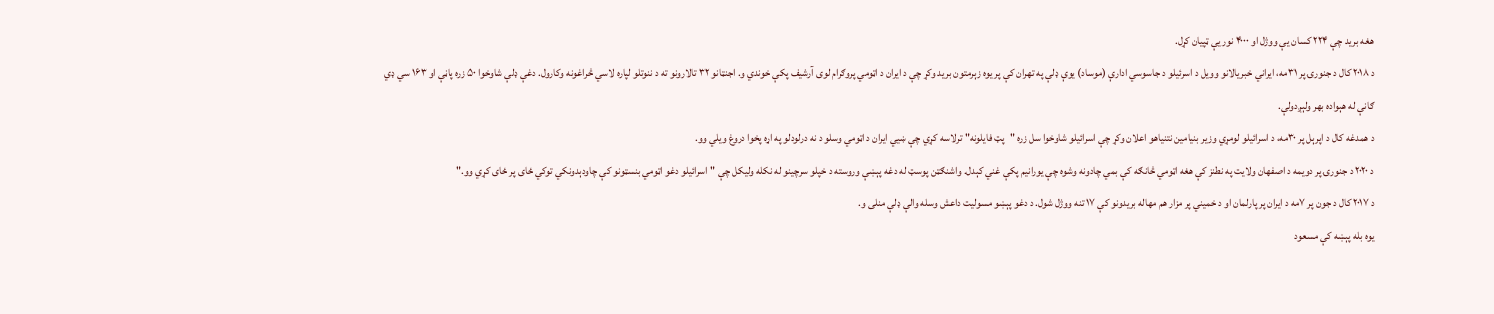هغه برید چې ۲۲۴ کسان یې ووژل او ۴۰۰۰ نور یې ټپیان کړل.
د ۲۰۱۸ کال د جنورۍ پر ۳۱مه، ایراني خبریالانو وویل د اسرئیلو د جاسوسي ادارې (موساد) یوې ډلې په تهران کې پر یوه زېرمتون برید وکړ چې د ایران د اټومي پروګرام لوی آرشیف پکې خوندي و. اجنټانو ۳۲ تالارونو ته د ننوتلو لپاره لاسي څراغونه وکارول. دغې ډلې شاوخوا ۵۰ زره پاڼې او ۱۶۳ سي ډي ګانې له هېواده بهر ولېږدولې.
د همدغه کال د اپرېل پر ۳۰مه، د اسرائیلو لومړي وزیر بنیامین نتنیاهو اعلان وکړ چې اسرائیلو شاوخوا سل زره "پټ فایلونه" ترلاسه کړي چې ښيي ایران د اټومي وسلو د نه درلودلو په اړه پخوا دروغ ویلي وو.
د ۲۰۲۰ د جنورۍ پر دویمه د اصفهان ولایت په نطنز کې هغه اټومي څانګه کې بمي چادونه وشوه چې یورانیم پکې غني کېدل. واشنګټن پوسټ له دغه پېښې وروسته د خپلو سرچینو له نکله ولیکل چې "اسرائیلو دغو اټومي بنسټونو کې چاودېدونکي توکي ځای پر ځای کړي وو."
د ۲۰۱۷ کال د جون پر ۷مه د ایران پر پارلمان او د خمیني پر مزار هم مهاله بریدونو کې ۱۷ تنه ووژل شول. د دغو پېښو مسولیت داعش وسله والې ډلې منلی و.
یوه بله پېښه کې مسعود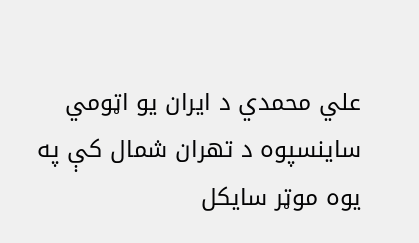علي محمدي د ایران یو اټومي ساینسپوه د تهران شمال کې په یوه موټر سایکل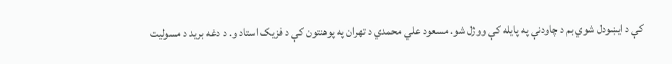کې د ایښودل شوي بم د چاودنې په پایله کې ووژل شو. مسعود علي محمدي د تهران په پوهنتون کې د فزیک استاد و. د دغه برید د مسولیت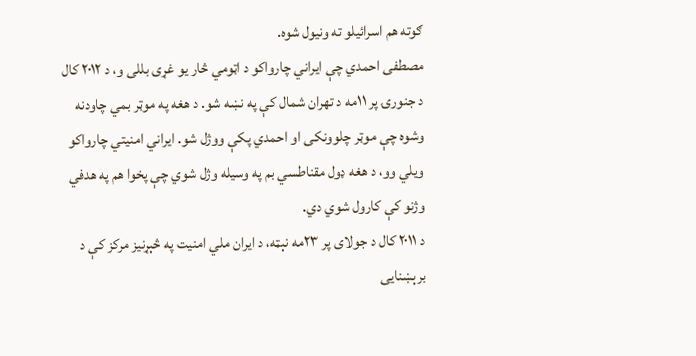ګوته هم اسرائیلو ته ونیول شوه.
مصطفی احمدي چې ایراني چارواکو د اټومي څار یو غړی بللی و، د ۲۰۱۲ کال د جنورۍ پر ۱۱مه د تهران شمال کې په نښه شو. د هغه په موټر بمي چاودنه وشوه چې موټر چلوونکی او احمدي پکې ووژل شو. ایراني امنیتي چارواکو ویلي وو، د هغه ډول مقناطسي بم په وسیله وژل شوي چې پخوا هم په هدفي وژنو کې کارول شوي دي.
د ۲۰۱۱ کال د جولای پر ۲۳مه نېټه، د ایران ملي امنیت په څېړنیز مرکز کې د برېښنایی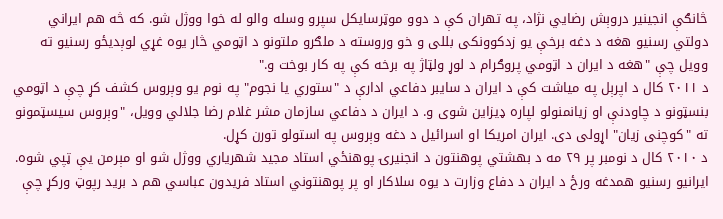څانګې انجینیر دروېش رضايي نژاد، په تهران کې د دوو موټرسایکل سپرو وسله والو له خوا ووژل شو. که څه هم ایراني دولتي رسنیو هغه د دغه برخې یو زدکوونکی بللی و خو وروسته د ملګرو ملتونو د اټومي څار یوه غړي لوېدیځو رسنیو ته وویل چې "هغه د ایران د اټومي پروګرام د لوړ ولټاژ په برخه کې په کار بوخت و."
د ۲۰۱۱ کال د اپرېل په میاشت کې د ایران د سایبر دفاعي ادارې د "ستوري يا نجوم" په نوم یو وېروس کشف کړ چې د اټومي بنسټونو د چاودنې او زیانمنولو لپاره ډیزاین شوی و. د ایران د دفاعي سازمان مشر غلام رضا جلالي وویل، "وېروس سیسټمونو ته "کوچنی زیان" اړولی دی. ایران امریکا او اسرائیل د دغه وېروس په استولو تورن کړل.
د ۲۰۱۰ کال د نومبر پر ۲۹ مه د بهشتي پوهنتون د انجنیرۍ پوهنځي استاد مجید شهریاري ووژل شو او مېرمن یې ټپي شوه. ایرانیو رسنیو همدغه ورځ د ایران د دفاع وزارت د یوه سلاکار او پر پوهنتوني استاد فریدون عباسي هم د برید رپوټ ورکړ چې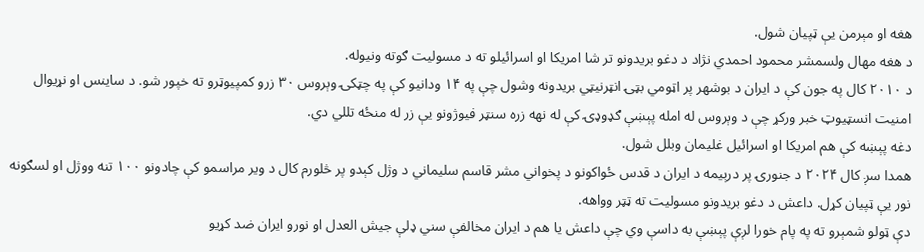هغه او مېرمن یې ټپیان شول.
د هغه مهال ولسمشر محمود احمدي نژاد د دغو بریدونو تر شا امریکا او اسرائیلو ته د مسولیت ګوته ونیوله.
د ۲۰۱۰ کال په جون کې د ایران د بوشهر پر اټومي بټۍ انټرنیټي بریدونه وشول چې په ۱۴ ودانیو کې په چټکۍ وېروس ۳۰ زرو کمپیوټرو ته خپور شو. د ساینس او نړیوال امنیت انسټیوټ خبر ورکړ چې د وېروس له امله پېښې ګډوډۍ کې له نهه زره سنټر فیوژونو يې زر له منځه تللي دي.
دغه پېښه کې هم امریکا او اسرائیل غلیمان وبلل شول.
همدا سږ کال ۲۰۲۴ د جنورۍ پر درېیمه د ایران د قدس ځواکونو د پخواني مشر قاسم سلیماني د وژل کېدو پر څلورم کال د ویر مراسمو کې چادونو ۱۰۰ تنه ووژل او لسګونه نور یې ټپیان کړل. داعش د دغو بریدونو مسولیت ته ټټر وواهه.
دې ټولو شمېرو ته په پام خورا لږې پېښې به داسې وي چې داعش یا هم د ایران مخالفې سني ډلې جیش العدل او نورو ايران ضد کړيو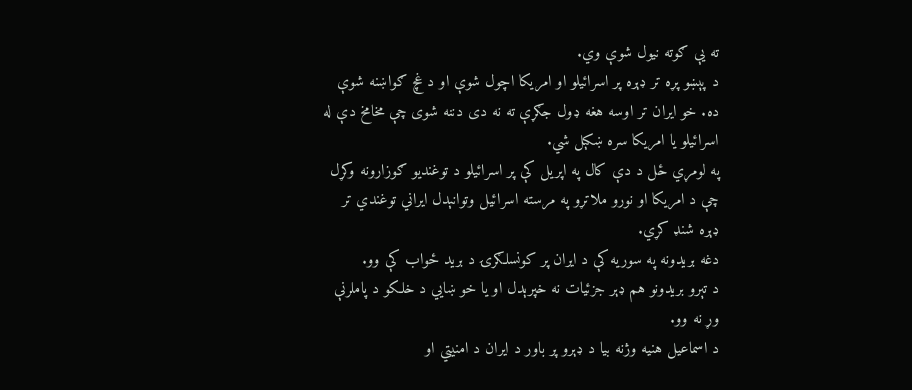ته یې ګوته نیول شوې وي.
د پېښو پړه تر ډېره پر اسرائیلو او امریکا اچول شوې او د غچ ګواښنه شوې ده. خو ایران تر اوسه هغه ډول جګړې ته نه دی دننه شوی چې مخامخ دې له اسرائیلو یا امریکا سره ښکېل شي.
په لومړي ځل د دې کال په اپریل کې پر اسرائیلو د توغندیو ګوزارونه وکړل چې د امریکا او نورو ملاتړو په مرسته اسرائیل وتوانېدل ایراني توغندي تر ډېره شنډ کړي.
دغه بریدونه په سوریه کې د ایران پر کونسلګرۍ د برید ځواب کې وو.
د تېرو بریدونو هم ډېر جزئیات نه خپرېدل او یا خو ښايي د خلکو د پاملرنې وړ نه وو.
د اسماعیل هنیه وژنه بیا د ډېرو پر باور د ایران د امنیتي او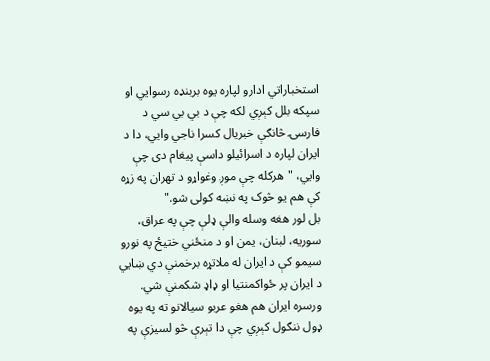استخباراتي ادارو لپاره یوه بربنډه رسوايي او سپکه بلل کېږي لکه چې د بي بي سي د فارسۍ څانګې خبریال کسرا ناجي وايي، دا د ایران لپاره د اسرائیلو داسې پیغام دی چې وايي، "هرکله چې موږ وغواړو د تهران په زړه کې هم یو څوک په نښه کولی شو."
بل لور هغه وسله والې ډلې چې په عراق، سوریه، لبنان، یمن او د منځني ختیځ په نورو سیمو کې د ایران له ملاتړه برخمنې دي ښايي د ایران پر ځواکمنتیا او ډاډ شکمنې شي. ورسره ايران هم هغو عربو سیالانو ته په یوه ډول ننګول کېږي چې دا تېرې څو لسیزې په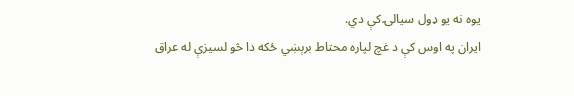یوه نه یو ډول سیالۍ کې دي.
ایران په اوس کې د غچ لپاره محتاط برېښي ځکه دا څو لسیزې له عراق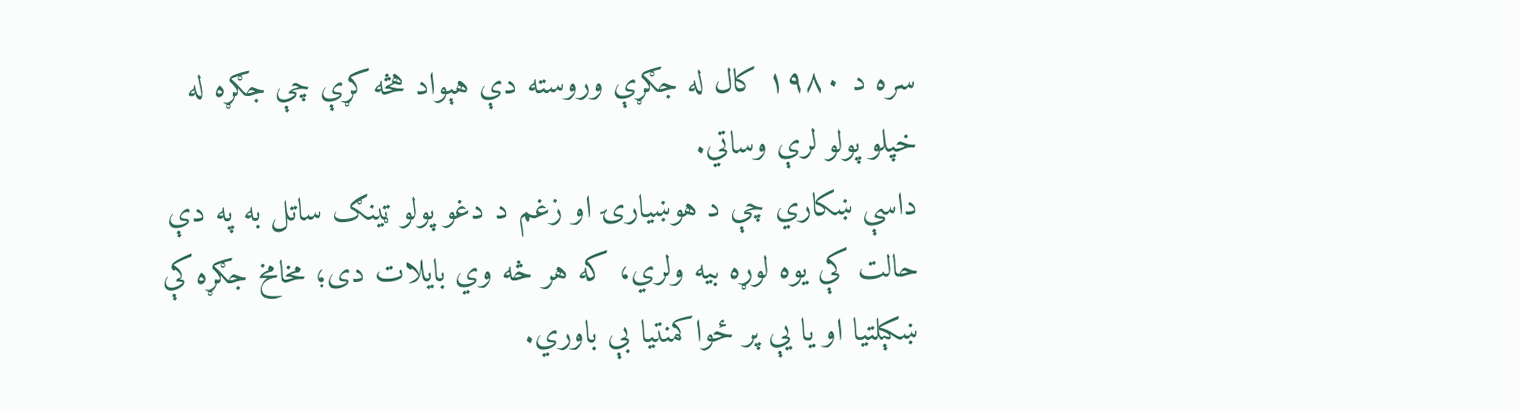سره د ۱۹۸۰ کال له جګړې وروسته دې هېواد هڅه کړې چې جګړه له خپلو پولو لرې وساتي.
داسې ښکاري چې د هوښيارۍ او زغم د دغو پولو ټينګ ساتل به په دې حالت کې يوه لوړه بيه ولري، که هر څه وي بايلات دی؛ مخامخ جګړه کې ښکېلتيا او يا يې پر ځواکمنتيا بې باوري.